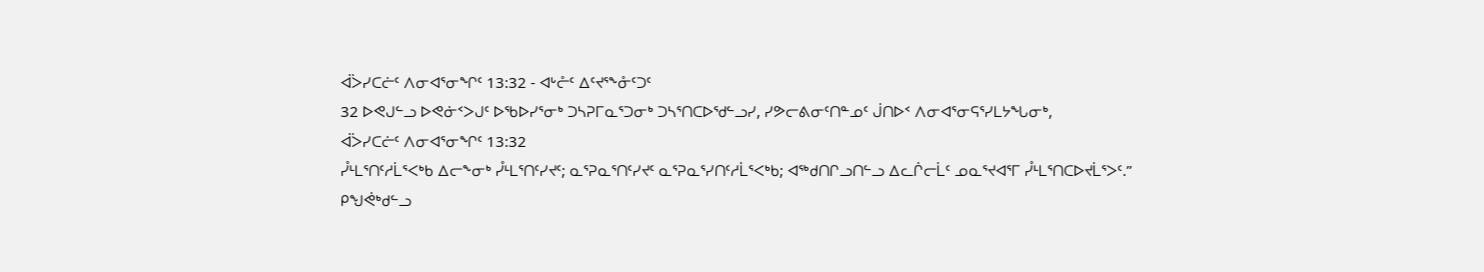ᐋᐴᓯᑕᓖᑦ ᐱᓂᐊᕐᓂᖏᑦ 13:32 - ᐊᒡᓔᑦ ᐃᑦᔪᕐᖕᓁᑦᑐᑦ
32 ᐅᕙᒍᓪᓗ ᐅᕙᓃᑉᐳᒍᑦ ᐅᖃᐅᓯᕐᓂᒃ ᑐᓴᕈᒥᓇᕐᑐᓂᒃ ᑐᓴᕐᑎᑕᐅᖁᓪᓗᓯ, ᓯᕗᓕᕕᓂᑦᑎᓐᓄᑦ ᒎᑎᐅᑉ ᐱᓂᐊᕐᓂᕋᕐᓯᒪᔭᖓᓂᒃ,
ᐋᐴᓯᑕᓖᑦ ᐱᓂᐊᕐᓂᖏᑦ 13:32
ᓮᒻᒪᕐᑎᑦᓱᒫᕐᐸᒃᑲ ᐃᓕᖕᓂᒃ ᓮᒻᒪᕐᑎᑦᓯᔪᑦ; ᓇᕐᕈᓇᕐᑎᑦᓯᔪᑦ ᓇᕐᕈᓇᕐᓯᑎᑦᓱᒫᕐᐸᒃᑲ; ᐊᖅᑯᑎᒋᓗᑎᓪᓗ ᐃᓚᒌᓕᒫᑦ ᓄᓇᕐᔪᐊᕐᒥ ᓮᒻᒪᕐᑎᑕᐅᔪᒫᕐᐳᑦ.”
ᑭᖑᕚᒃᑯᓪᓗ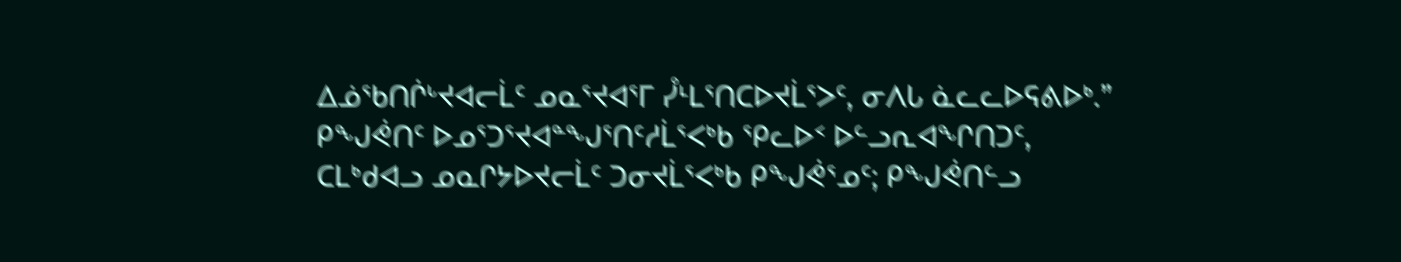ᐃᓅᖃᑎᒌᒡᔪᐊᓕᒫᑦ ᓄᓇᕐᔪᐊᕐᒥ ᓮᒻᒪᕐᑎᑕᐅᔪᒫᕐᐳᑦ, ᓂᐱᒐ ᓈᓚᓚᐅᕋᕕᐅᒃ.”
ᑭᖑᕚᑎᑦ ᐅᓄᕐᑐᕐᔪᐊᓐᖑᕐᑎᑦᓱᒫᕐᐸᒃᑲ ᕿᓚᐅᑉ ᐅᓪᓗᕆᐊᖏᑎᑐᑦ, ᑕᒪᒃᑯᐊᓗ ᓄᓇᒋᔭᐅᔪᓕᒫᑦ ᑐᓂᔪᒫᕐᐸᒃᑲ ᑭᖑᕚᕐᓄᑦ; ᑭᖑᕚᑎᓪᓗ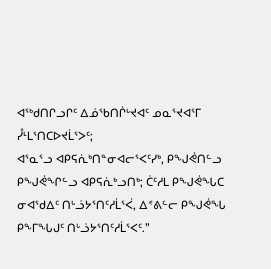ᐊᖅᑯᑎᒋᓗᒋᑦ ᐃᓅᖃᑎᒌᒡᔪᐊᑦ ᓄᓇᕐᔪᐊᕐᒥ ᓮᒻᒪᕐᑎᑕᐅᔪᒫᕐᐳᑦ;
ᐊᕐᓇᕐᓗ ᐊᑭᕋᕇᒃᑎᓐᓂᐊᓕᕐᐸᑦᓯᒃ, ᑭᖑᕚᑎᓪᓗ ᑭᖑᕚᖏᓪᓗ ᐊᑭᕋᕇᒃᓗᑎᒃ; ᑖᑦᓱᒪ ᑭᖑᕚᖓᑕ ᓂᐊᖁᐃᑦ ᑎᒡᓘᔭᕐᑎᑦᓱᒫᕐᐹ, ᐃᕝᕕᓪᓕ ᑭᖑᕚᖓ ᑭᖕᒥᖓᒍᑦ ᑎᒡᓘᔭᕐᑎᑦᓱᒫᕐᐸᑦ.”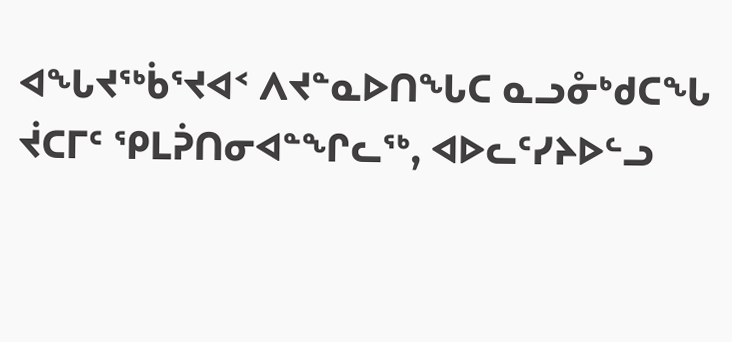ᐊᖓᔪᖅᑳᕐᔪᐊᑉ ᐱᔪᓐᓇᐅᑎᖓᑕ ᓇᓗᓁᒃᑯᑕᖓ ᔫᑕᒥᑦ ᕿᒪᕉᑎᓂᐊᓐᖏᓚᖅ, ᐊᐅᓚᑦᓯᔨᐅᓪᓗ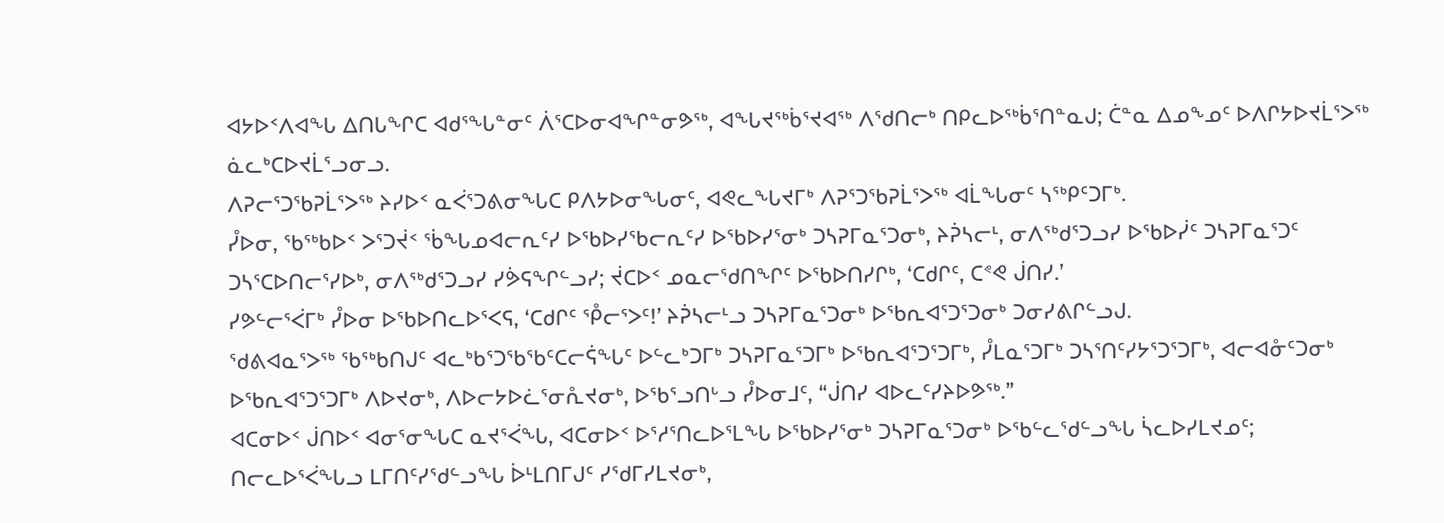ᐊᔭᐅᑉᐱᐊᖓ ᐃᑎᒐᖏᑕ ᐊᑯᕐᖓᓐᓂᑦ ᐲᕐᑕᐅᓂᐊᖏᓐᓂᕗᖅ, ᐊᖓᔪᖅᑳᕐᔪᐊᖅ ᐱᖁᑎᓕᒃ ᑎᑭᓚᐅᖅᑳᕐᑎᓐᓇᒍ; ᑖᓐᓇ ᐃᓄᖕᓄᑦ ᐅᐱᒋᔭᐅᔪᒫᕐᐳᖅ ᓈᓚᒃᑕᐅᔪᒫᕐᓗᓂᓗ.
ᐱᕈᓕᕐᑐᖃᕈᒫᕐᐳᖅ ᔨᓯᐅᑉ ᓇᐹᕐᑐᕕᓂᖓᑕ ᑭᐱᔭᐅᓂᖓᓂᑦ, ᐊᕙᓚᖓᔪᒥᒃ ᐱᕈᕐᑐᖃᕈᒫᕐᐳᖅ ᐊᒫᖓᓂᑦ ᓴᖅᑭᑦᑐᒥᒃ.
ᓮᐅᓂ, ᖃᖅᑲᐅᑉ ᐳᕐᑐᔫᑉ ᖄᖓᓄᐊᓕᕆᑦᓯ ᐅᖃᐅᓯᖃᓕᕆᑦᓯ ᐅᖃᐅᓯᕐᓂᒃ ᑐᓴᕈᒥᓇᕐᑐᓂᒃ, ᔨᕉᓴᓕᒻ, ᓂᐱᖅᑯᕐᑐᓗᓯ ᐅᖃᐅᓰᑦ ᑐᓴᕈᒥᓇᕐᑐᑦ ᑐᓴᕐᑕᐅᑎᓕᕐᓯᐅᒃ, ᓂᐱᖅᑯᕐᑐᓗᓯ ᓯᕘᕋᖏᓪᓗᓯ; ᔫᑕᐅᑉ ᓄᓇᓕᖁᑎᖏᑦ ᐅᖃᐅᑎᓯᒋᒃ, ‘ᑕᑯᒋᑦ, ᑕᕝᕙ ᒎᑎᓯ.’
ᓯᕗᓪᓕᕐᐹᒥᒃ ᓮᐅᓂ ᐅᖃᐅᑎᓚᐅᕐᐸᕋ, ‘ᑕᑯᒋᑦ ᕾᓕᕐᐳᑦ!’ ᔨᕉᓴᓕᒻᓗ ᑐᓴᕈᒥᓇᕐᑐᓂᒃ ᐅᖃᕆᐊᕐᑐᕐᑐᓂᒃ ᑐᓂᓯᕕᒋᓪᓗᒍ.
ᖁᕕᐊᓇᕐᐳᖅ ᖃᖅᑲᑎᒍᑦ ᐊᓚᒃᑲᕐᑐᖃᖃᑦᑕᓕᕌᖓᑦ ᐅᓪᓚᒃᑐᒥᒃ ᑐᓴᕈᒥᓇᕐᑐᒥᒃ ᐅᖃᕆᐊᕐᑐᕐᑐᒥᒃ, ᓮᒪᓇᕐᑐᒥᒃ ᑐᓴᕐᑎᑦᓯᔭᕐᑐᕐᑐᒥᒃ, ᐊᓕᐊᓁᑦᑐᓂᒃ ᐅᖃᕆᐊᕐᑐᕐᑐᒥᒃ ᐱᐅᔪᓂᒃ, ᐱᐅᓕᔭᐅᓛᕐᓂᕅᔪᓂᒃ, ᐅᖃᕐᓗᑎᒡᓗ ᓮᐅᓂᒧᑦ, “ᒎᑎᓯ ᐊᐅᓚᑦᓯᔨᐅᕗᖅ.”
ᐊᑕᓂᐅᑉ ᒎᑎᐅᑉ ᐊᓂᕐᓂᖓᑕ ᓇᔪᕐᐹᖓ, ᐊᑕᓂᐅᑉ ᐅᕐᓱᕐᑎᓚᐅᕐᒪᖓ ᐅᖃᐅᓯᕐᓂᒃ ᑐᓴᕈᒥᓇᕐᑐᓂᒃ ᐅᖃᓪᓚᖁᓪᓗᖓ ᓵᓚᐅᓯᒪᔪᓄᑦ; ᑎᓕᓚᐅᕐᐹᖓᓗ ᒪᒥᑎᑦᓯᖁᓪᓗᖓ ᐆᒻᒪᑎᒥᒍᑦ ᓯᖁᒥᓯᒪᔪᓂᒃ,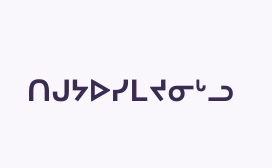ᑎᒍᔭᐅᓯᒪᔪᓂᒡᓗ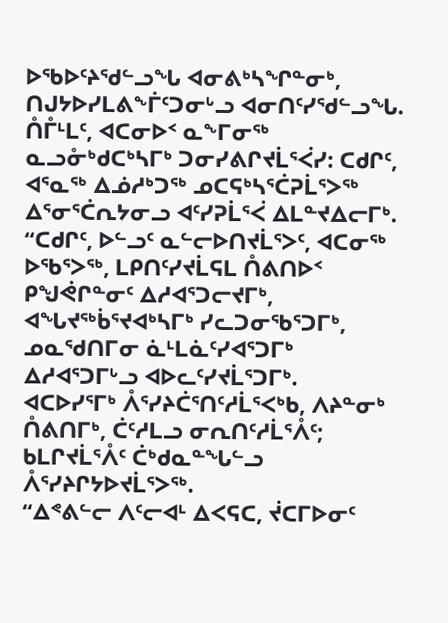ᐅᖃᐅᑦᔨᖁᓪᓗᖓ ᐊᓂᕕᒃᓴᖏᓐᓂᒃ, ᑎᒍᔭᐅᓯᒪᕕᖕᒦᑦᑐᓂᒡᓗ ᐊᓂᑎᑦᓯᖁᓪᓗᖓ.
ᑍᒤᒻᒪᑦ, ᐊᑕᓂᐅᑉ ᓇᖕᒥᓂᖅ ᓇᓗᓁᒃᑯᑕᒃᓴᒥᒃ ᑐᓂᓯᕕᒋᔪᒫᕐᐹᓯ: ᑕᑯᒋᑦ, ᐊᕐᓇᖅ ᐃᓅᓱᒃᑐᖅ ᓄᑕᕋᒃᓴᕐᑖᕈᒫᕐᐳᖅ ᐃᕐᓂᕐᑖᕆᔭᓂᓗ ᐊᑦᓯᕈᒫᕐᐹ ᐃᒪᓐᔪᐃᓕᒥᒃ.
“ᑕᑯᒋᑦ, ᐅᓪᓗᑦ ᓇᓪᓕᐅᑎᔪᒫᕐᐳᑦ, ᐊᑕᓂᖅ ᐅᖃᕐᐳᖅ, ᒪᑭᑎᑦᓯᔪᒫᕋᒪ ᑍᕕᑎᐅᑉ ᑭᖑᕚᒋᓐᓂᑦ ᐃᓱᐊᕐᑐᓕᔪᒥᒃ, ᐊᖓᔪᖅᑳᕐᔪᐊᒃᓴᒥᒃ ᓯᓚᑐᓂᖃᕐᑐᒥᒃ, ᓄᓇᖁᑎᒥᓂ ᓈᒻᒪᓈᑦᓯᐊᕐᑐᒥᒃ ᐃᓱᐊᕐᑐᒥᒡᓗ ᐊᐅᓚᑦᓯᔪᒫᕐᑐᒥᒃ.
ᐊᑕᐅᓯᕐᒥᒃ ᐰᕐᓯᔨᑖᕐᑎᑦᓱᒫᕐᐸᒃᑲ, ᐱᔨᓐᓂᒃ ᑍᕕᑎᒥᒃ, ᑖᑦᓱᒪᓗ ᓂᕆᑎᑦᓱᒫᕐᐰᑦ; ᑲᒪᒋᔪᒫᕐᐰᑦ ᑖᒃᑯᓇᓐᖓᓪᓗ ᐰᕐᓯᔨᒋᔭᐅᔪᒫᕐᐳᖅ.
“ᐃᕝᕕᓪᓕ ᐱᑦᓕᐊᒻ ᐃᐸᕋᑕ, ᔫᑕᒥᐅᓂᑦ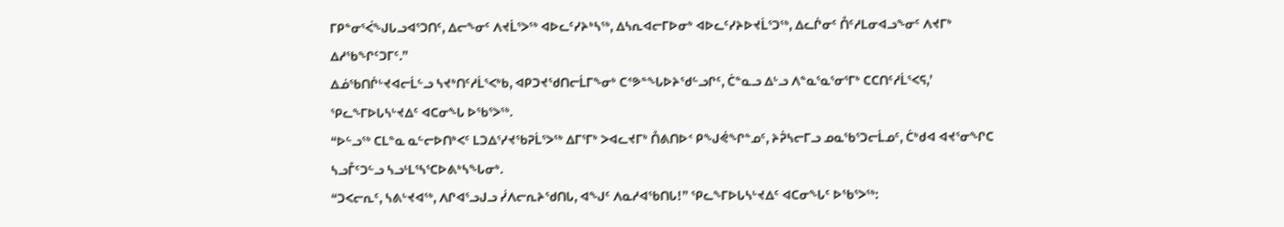ᒥᑭᓐᓂᕐᐹᖑᒐᓗᐊᕐᑐᑎᑦ, ᐃᓕᖕᓂᑦ ᐱᔪᒫᕐᐳᖅ ᐊᐅᓚᑦᓯᔨᒃᓴᖅ, ᐃᓴᕆᐊᓕᒥᐅᓂᒃ ᐊᐅᓚᑦᓯᔨᐅᔪᒫᕐᑐᖅ, ᐃᓚᒌᓂᑦ ᑍᑦᓱᒪᓂᐊᓗᖕᓂᑦ ᐱᔪᒥᒃ ᐃᓱᖃᖏᑦᑐᒥᑦ.”
ᐃᓅᖃᑎᒌᒡᔪᐊᓕᒫᓪᓗ ᓴᔪᒃᑎᑦᓱᒫᕐᐸᒃᑲ, ᐊᑭᑐᔪᖁᑎᓕᒫᒥᖕᓂᒃ ᑕᕝᕗᓐᖓᐅᔨᖁᓪᓗᒋᑦ, ᑖᓐᓇᓗ ᐃᒡᓗ ᐱᓐᓇᕐᓇᕐᓂᕐᒥᒃ ᑕᑕᑎᑦᓱᒫᕐᐸᕋ,’ ᕿᓚᖕᒥᐅᒐᓴᒡᔪᐃᑦ ᐊᑕᓂᖓ ᐅᖃᕐᐳᖅ.
“ᐅᓪᓗᖅ ᑕᒪᓐᓇ ᓇᓪᓕᐅᑎᒃᐸᑦ ᒪᑐᐃᕐᓯᔪᖃᕈᒫᕐᐳᖅ ᐃᒥᕐᒥᒃ ᐳᐊᓚᔪᒥᒃ ᑍᕕᑎᐅᑉ ᑭᖑᕚᖏᓐᓄᑦ, ᔨᕉᓴᓕᒥᓗ ᓄᓇᖃᕐᑐᓕᒫᓄᑦ, ᑖᒃᑯᐊ ᐊᔪᕐᓂᖏᑕ ᓴᓗᒤᑦᑐᓪᓗ ᓴᓗᒻᒪᕐᓴᕐᑕᐅᕕᒃᓴᖓᓂᒃ.
“ᑐᐸᓕᕆᑦ, ᓴᕕᒡᔪᐊᖅ, ᐱᒋᐊᕐᓗᒍᓗ ᓰᐱᓕᕆᔨᖁᑎᒐ, ᐊᖑᑦ ᐱᓇᓱᐊᖃᑎᒐ!” ᕿᓚᖕᒥᐅᒐᓴᒡᔪᐃᑦ ᐊᑕᓂᖓᑦ ᐅᖃᕐᐳᖅ: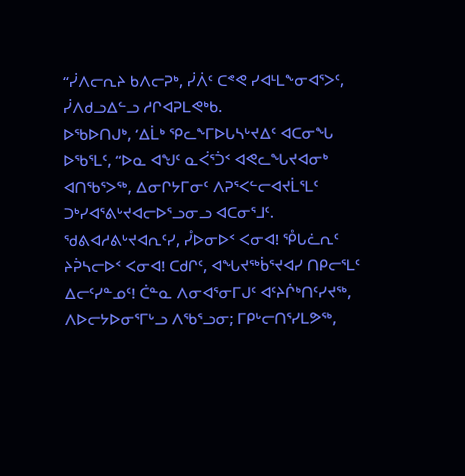“ᓰᐱᓕᕆᔨ ᑲᐱᓕᕈᒃ, ᓰᐲᑦ ᑕᕝᕙ ᓯᐊᒻᒪᖕᓂᐊᕐᐳᑦ, ᓰᐱᑯᓗᐃᓪᓗ ᓱᒋᐊᕈᒪᕙᒃᑲ.
ᐅᖃᐅᑎᒍᒃ, ‘ᐃᒫᒃ ᕿᓚᖕᒥᐅᒐᓴᒡᔪᐃᑦ ᐊᑕᓂᖓ ᐅᖃᕐᒪᑦ, “ᐅᓇ ᐊᖑᑦ ᓇᐹᕐᑑᑉ ᐊᕙᓚᖓᔪᐊᓂᒃ ᐊᑎᖃᕐᐳᖅ, ᐃᓂᒋᔭᒥᓂᑦ ᐱᕈᕐᐸᓪᓕᐊᔪᒫᕐᒪᑦ ᑐᒃᓯᐊᕐᕕᒡᔪᐊᓕᐅᕐᓗᓂᓗ ᐊᑕᓂᕐᒧᑦ.
ᖁᕕᐊᓱᕕᒡᔪᐊᕆᑦᓯ, ᓮᐅᓂᐅᑉ ᐸᓂᐊ! ᕾᒐᓛᕆᑦ ᔨᕉᓴᓕᐅᑉ ᐸᓂᐊ! ᑕᑯᒋᑦ, ᐊᖓᔪᖅᑳᕐᔪᐊᓯ ᑎᑭᓕᕐᒪᑦ ᐃᓕᑦᓯᓐᓄᑦ! ᑖᓐᓇ ᐱᓂᐊᕐᓂᒥᒍᑦ ᐊᑦᔨᒌᒃᑎᑦᓯᔪᖅ, ᐱᐅᓕᔭᐅᓂᕐᒥᒡᓗ ᐱᖃᕐᓗᓂ; ᒥᑭᒡᓕᑎᕐᓯᒪᕗᖅ,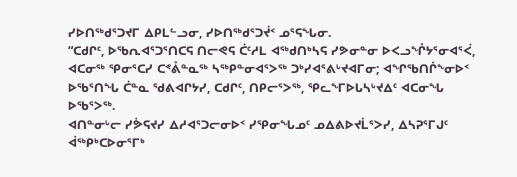ᓯᐅᑎᖅᑯᕐᑐᔪᒥ ᐃᑭᒪᓪᓗᓂ, ᓯᐅᑎᖅᑯᕐᑐᔫᑉ ᓄᕐᕋᖓᓂ.
“ᑕᑯᒋᑦ, ᐅᖃᕆᐊᕐᑐᕐᑎᑕᕋ ᑎᓕᕙᕋ ᑖᑦᓱᒪ ᐊᖅᑯᑎᒃᓴᕋ ᓯᕗᓂᓐᓂ ᐅᐸᓗᖎᔭᕐᓂᐊᕐᐹ, ᐊᑕᓂᖅ ᕿᓂᕐᑕᓯ ᑕᕝᕔᓐᓇᖅ ᓴᖅᑭᓐᓂᐊᕐᐳᖅ ᑐᒃᓯᐊᕐᕕᒡᔪᐊᒥᓂ; ᐊᖏᖃᑎᒌᖕᓂᐅᑉ ᐅᖃᕐᑎᖓ ᑖᓐᓇ ᖁᕕᐊᒋᔭᓯ, ᑕᑯᒋᑦ, ᑎᑭᓕᕐᐳᖅ, ᕿᓚᖕᒥᐅᒐᓴᒡᔪᐃᑦ ᐊᑕᓂᖓ ᐅᖃᕐᐳᖅ.
ᐊᑎᓐᓂᒡᓕ ᓯᕘᕋᔪᓯ ᐃᓱᐊᕐᑐᓕᓂᐅᑉ ᓯᕿᓂᖓᓄᑦ ᓄᐃᕕᐅᔪᒫᕐᐳᓯ, ᐃᓴᕈᕐᒥᒍᑦ ᐋᖅᑭᒃᑕᐅᓂᕐᒥᒃ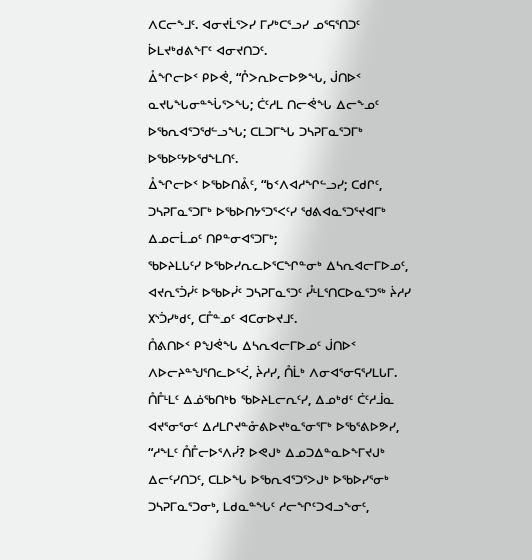ᐱᑕᓕᖕᒧᑦ. ᐊᓂᔪᒫᕐᐳᓯ ᒥᓯᒃᑕᕐᓗᓯ ᓄᕐᕋᕐᑎᑐᑦ ᐆᒪᔪᒃᑯᕕᖕᒥᑦ ᐊᓂᔪᑎᑐᑦ.
ᐂᖏᓕᐅᑉ ᑭᐅᕚ, “ᒊᐳᕆᐅᓕᐅᕗᖓ, ᒎᑎᐅᑉ ᓇᔪᒐᖓᓂᓐᖔᕐᐳᖓ; ᑖᑦᓱᒪ ᑎᓕᕚᖓ ᐃᓕᖕᓄᑦ ᐅᖃᕆᐊᕐᑐᖁᓪᓗᖓ; ᑕᒪᑐᒥᖓ ᑐᓴᕈᒥᓇᕐᑐᒥᒃ ᐅᖃᐅᑦᔭᐅᖁᖕᒪᑎᑦ.
ᐂᖏᓕᐅᑉ ᐅᖃᐅᑎᕔᑦ, “ᑲᑉᐱᐊᓱᖏᓪᓗᓯ; ᑕᑯᒋᑦ, ᑐᓴᕈᒥᓇᕐᑐᒥᒃ ᐅᖃᐅᑎᔭᕐᑐᕐᐸᑦᓯ ᖁᕕᐊᓇᕐᑐᕐᔪᐊᒥᒃ ᐃᓄᓕᒫᓄᑦ ᑎᑭᓐᓂᐊᕐᑐᒥᒃ;
ᖃᐅᔨᒪᒐᑦᓯ ᐅᖃᐅᓯᕆᓚᐅᕐᑕᖏᓐᓂᒃ ᐃᓴᕆᐊᓕᒥᐅᓄᑦ, ᐊᔪᕆᕐᑑᓰᑦ ᐅᖃᐅᓰᑦ ᑐᓴᕈᒥᓇᕐᑐᑦ ᓮᒻᒪᕐᑎᑕᐅᓇᕐᑐᖅ ᔩᓱᓯ ᙭ᔅᑑᓯᒃᑯᑦ, ᑕᒤᓐᓄᑦ ᐊᑕᓂᐅᔪᒧᑦ.
ᑍᕕᑎᐅᑉ ᑭᖑᕚᖓ ᐃᓴᕆᐊᓕᒥᐅᓄᑦ ᒎᑎᐅᑉ ᐱᐅᓕᔨᓐᖑᕐᑎᓚᐅᕐᐹ, ᔩᓱᓯ, ᑍᒫᒃ ᐱᓂᐊᕐᓂᕋᕐᓯᒪᒐᒥ.
ᑍᒤᒻᒪᑦ ᐃᓅᖃᑎᒃᑲ ᖃᐅᔨᒪᓕᕆᑦᓯ, ᐃᓄᒃᑯᑦ ᑖᑦᓱᒨᓇ ᐊᔪᕐᓂᕐᓂᑦ ᐃᓱᒪᒋᔪᓐᓁᕕᐅᔪᒃᓇᕐᓂᕐᒥᒃ ᐅᖃᕐᕕᐅᕗᓯ,
“ᓱᖕᒪᑦ ᑍᒤᓕᐅᕐᐱᓰ? ᐅᕙᒍᒃ ᐃᓄᑐᐃᓐᓇᐅᖕᒥᔪᒍᒃ ᐃᓕᑦᓯᑎᑐᑦ, ᑕᒪᐅᖓ ᐅᖃᕆᐊᕐᑐᕐᐳᒍᒃ ᐅᖃᐅᓯᕐᓂᒃ ᑐᓴᕈᒥᓇᕐᑐᓂᒃ, ᒪᑯᓇᓐᖓᑦ ᓱᓕᖏᑦᑐᐊᓗᖕᓂᑦ,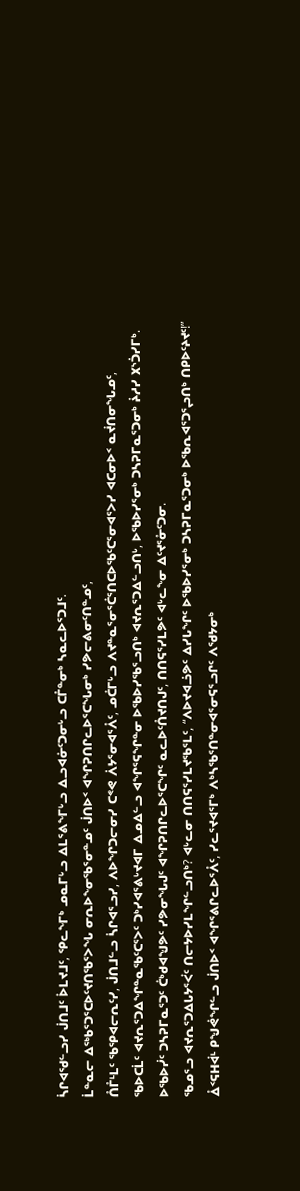ᓵᒋᐊᖁᓪᓗᓯ ᒎᑎᒧᑦ ᐆᒪᔪᒧᑦ, ᕿᓚᖕᒥᒃ ᓄᓇᒥᒡᓗ ᐃᒪᕐᕕᖕᒥᒡᓗ ᐃᓗᐊᓃᑦᑐᓂᒡᓗ ᑕᒤᓐᓂᒃ ᓴᓇᓚᐅᕐᑐᒧᑦ.
ᒫᓐᓇᓕ ᐃᖅᑲᕐᑐᕐᑕᐅᑦᔪᑎᖃᕐᐳᖓ ᓂᕆᐅᖕᓂᖃᕐᓂᓐᓄᑦ ᒎᑎᐅᑉ ᐊᖏᕈᑎᒋᓚᐅᕐᑕᖓᓂᒃ ᓯᕗᓕᕕᓂᑦᑎᓐᓄᑦ,
ᑍᒤᒻᒪᑦ ᖃᕿᐊᓕᕆᑦᓯ, ᒎᑎᒧᓪᓗ ᓵᒋᐊᕐᓗᓯ, ᐱᐅᖏᑐᓕᓂᓯ ᑕᕝᕙ ᐲᔭᕐᓂᐊᕐᐰᑦ, ᓄᑖᒥᒡᓗ ᐱᔪᓐᓇᕐᓂᕐᑖᕐᑎᑕᐅᖃᑦᑕᕐᓂᐊᕐᐳᓯ ᐊᑕᓂᐅᑉ ᓇᔫᑎᓂᖓᓄᑦ,
ᖃᐅᑕᒫᑦ ᐊᔪᕆᕐᑐᐃᖏᓐᓇᖃᑦᑕᕐᐳᑦ ᑐᒃᓯᐊᕐᕕᒡᔪᐊᒥ ᐃᓄᐃᓪᓗ ᐊᖏᕐᕋᖏᓐᓂ ᐅᖃᐅᓯᖃᕐᓗᑎᒃ ᐊᔪᕆᕐᑐᐃᓪᓗᑎᒡ, ᐅᖃᐅᓯᕐᓂᒃ ᑐᓴᕈᒥᓇᕐᑐᓂᒃ ᔩᓱᓯ ᙭ᔅᑑᓯᒥᒃ.
ᐅᖃᐅᓰᑦ ᑐᓴᕈᒥᓇᕐᑐᑦ ᑖᒃᑯᐊᖑᕗᑦ ᓯᕗᓂᖓᒍᑦ ᐊᖏᕈᑎᒋᓚᐅᕐᑕᖏᑦ ᓇᓚᐅᑦᑍᔪᑎᒍᑦ, ᑎᑎᕋᕐᓯᒪᕗᑦ ᐊᒡᓚᖕᓂ ᐃᑦᔪᕐᓁᑦᑐᓂ.
ᖃᓄᕐᓗ ᐊᔪᕆᕐᑐᐃᒐᔭᕐᐹᑦ ᑎᓕᔭᐅᓯᒪᖏᓪᓗᑎᒃ? ᐊᒡᓚᓂ ᑎᑎᕋᕐᓯᒪᔪᖃᕐᒪᑦ, “ᐱᐅᔪᐊᓘᕗᑦ ᐃᓯᒐᖏᑦ ᐅᖃᐅᓯᕐᓂᒃ ᑐᓴᕈᒥᓇᕐᑐᓂᒃ ᐅᖃᕆᐊᕐᑐᕐᖢᑎᒃ ᑎᑭᐅᑦᔨᔪᑦ!”
ᐂᑉᕋᕼᐋᒻ ᑭᖑᕚᖏᓪᓗ ᒎᑎᐅᑉ ᐊᖏᕐᕕᒋᓚᐅᕐᐰᑦ, ᓯᓚᕐᔪᐊᕐᒥᒃ ᐱᒃᓴᖃᕐᑎᓐᓂᐊᕐᓂᕋᕐᓗᒋᑦ ᐱᖁᔭᓂᒃ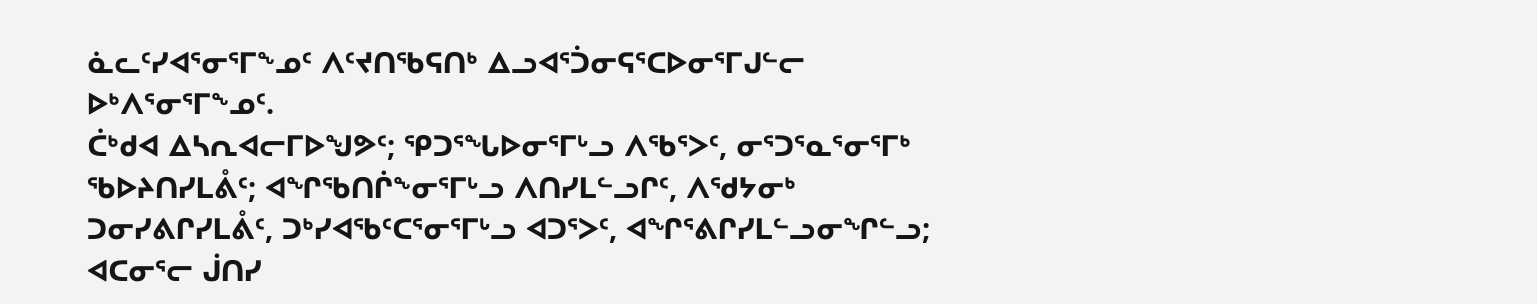ᓈᓚᑦᓯᐊᕐᓂᕐᒥᖕᓄᑦ ᐱᑦᔪᑎᖃᕋᑎᒃ ᐃᓗᐊᕐᑑᓂᕋᕐᑕᐅᓂᕐᒥᒍᓪᓕ ᐅᒃᐱᕐᓂᕐᒥᖕᓄᑦ.
ᑖᒃᑯᐊ ᐃᓴᕆᐊᓕᒥᐅᖑᕗᑦ; ᕿᑐᕐᖓᐅᓂᕐᒥᒡᓗ ᐱᖃᕐᐳᑦ, ᓂᕐᑐᕐᓇᕐᓂᕐᒥᒃ ᖃᐅᔨᑎᓯᒪᕔᑦ; ᐊᖏᖃᑎᒌᖕᓂᕐᒥᒡᓗ ᐱᑎᓯᒪᓪᓗᒋᑦ, ᐱᖁᔭᓂᒃ ᑐᓂᓯᕕᒋᓯᒪᕔᑦ, ᑐᒃᓯᐊᖃᑦᑕᕐᓂᕐᒥᒡᓗ ᐊᑐᕐᐳᑦ, ᐊᖏᕐᕕᒋᓯᒪᓪᓗᓂᖏᓪᓗ;
ᐊᑕᓂᕐᓕ ᒎᑎᓯ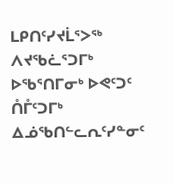ᒪᑭᑎᑦᓯᔪᒫᕐᐳᖅ ᐱᔪᖃᓛᕐᑐᒥᒃ ᐅᖃᕐᑎᒥᓂᒃ ᐅᕙᑦᑐᑦ ᑍᒤᑦᑐᒥᒃ ᐃᓅᖃᑎᓪᓚᕆᑦᓯᓐᓂᑦ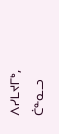ᐱᓯᒪᔪᒥᒃ, ᑖᓐᓇᓗ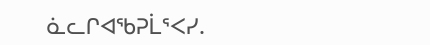ᓈᓚᒋᐊᖃᕈᒫᕐᐸᓯ.